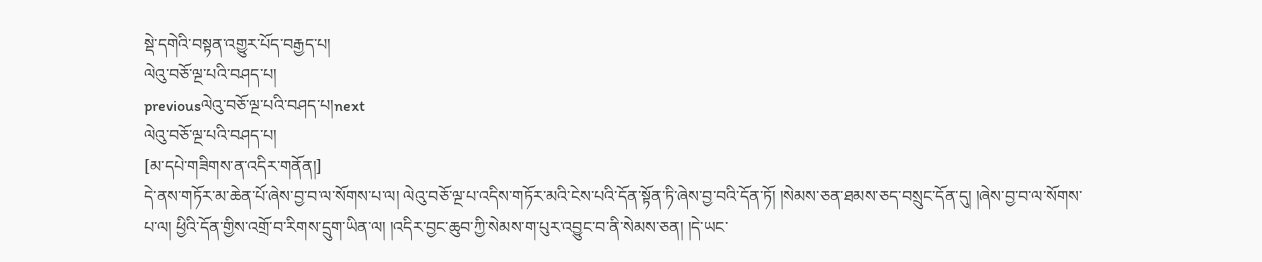སྡེ་དགེའི་བསྟན་འགྱུར་པོད་བརྒྱད་པ།
ལེའུ་བཅོ་ལྔ་པའི་བཤད་པ།
previousལེའུ་བཅོ་ལྔ་པའི་བཤད་པ།next
ལེའུ་བཅོ་ལྔ་པའི་བཤད་པ།
[མ་དཔེ་གཟིགས་ན་འདིར་གནོན།]
དེ་ནས་གཏོར་མ་ཆེན་པོ་ཞེས་བྱ་བ་ལ་སོགས་པ་ལ། ལེའུ་བཅོ་ལྔ་པ་འདིས་གཏོར་མའི་ངེས་པའི་དོན་སྟོན་ཏི་ཞེས་བྱ་བའི་དོན་ཏོ། །སེམས་ཅན་ཐམས་ཅད་བསྲུང་དོན་དུ། །ཞེས་བྱ་བ་ལ་སོགས་པ་ལ། ཕྱིའི་དོན་གྱིས་འགྲོ་བ་རིགས་དྲུག་ཡིན་ལ། །འདིར་བྱང་ཆུབ་ཀྱི་སེམས་ག་པུར་འབྱུང་བ་ནི་སེམས་ཅན། །དེ་ཡང་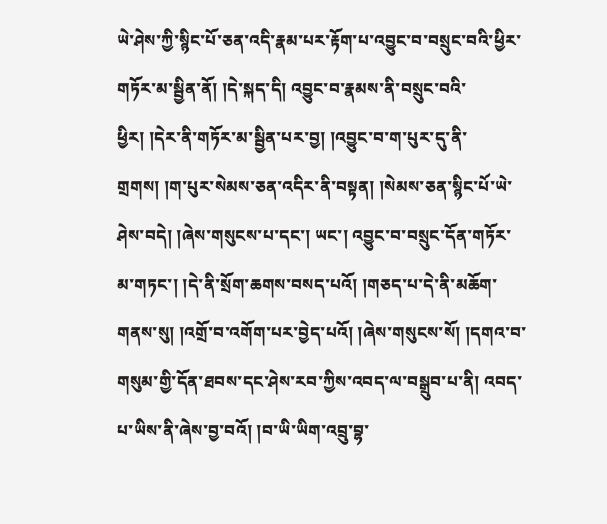ཡེ་ཤེས་ཀྱི་སྙིང་པོ་ཅན་འདི་རྣམ་པར་རྟོག་པ་འབྱུང་བ་བསྲུང་བའི་ཕྱིར་གཏོར་མ་སྦྱིན་ནོ། །དེ་སྐད་དི། འབྱུང་བ་རྣམས་ནི་བསྲུང་བའི་ཕྱིར། །དེར་ནི་གཏོར་མ་སྦྱིན་པར་བྱ། །འབྱུང་བ་ག་པུར་དུ་ནི་གྲགས། །ག་པུར་སེམས་ཅན་འདིར་ནི་བསྟན། །སེམས་ཅན་སྙིང་པོ་ཡེ་ཤེས་བདེ། །ཞེས་གསུངས་པ་དང་། ཡང་། འབྱུང་བ་བསྲུང་དོན་གཏོར་མ་གཏང་། །དེ་ནི་སྲོག་ཆགས་བསད་པའོ། །གཅད་པ་དེ་ནི་མཆོག་གནས་སུ། །འགྲོ་བ་འགོག་པར་བྱེད་པའོ། །ཞེས་གསུངས་སོ། །དགའ་བ་གསུམ་གྱི་དོན་ཐབས་དང་ཤེས་རབ་ཀྱིས་འབད་ལ་བསྒྲུབ་པ་ནི། འབད་པ་ཡིས་ནི་ཞེས་བྱ་བའོ། །བ་ཡི་ཡིག་འབྲུ་བྷ་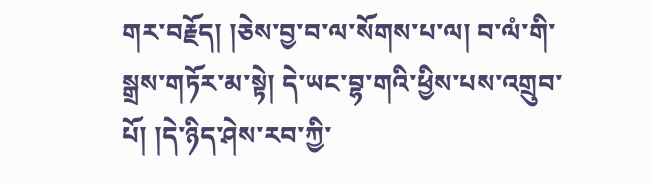གར་བརྗོད། །ཅེས་བྱ་བ་ལ་སོགས་པ་ལ། བ་ལཾ་གི་སྒྲས་གཏོར་མ་སྟེ། དེ་ཡང་བྷ་གའི་ཕྱིས་པས་འགྲུབ་པོ། །དེ་ཉིད་ཤེས་རབ་ཀྱི་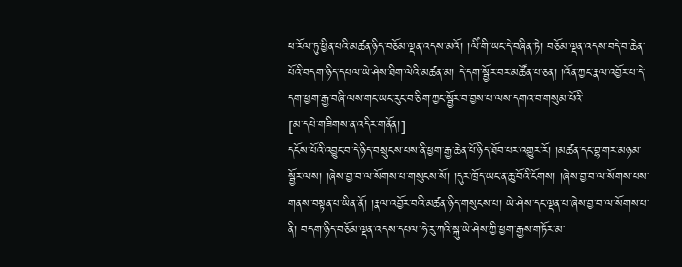ཕ་རོལ་ཏུ་ཕྱིན་པའི་མཚན་ཉིད་བཅོམ་ལྡན་འདས་མའོ། །ལིཾ་གི་ཡང་དེ་བཞིན་ཏེ། བཅོམ་ལྡན་འདས་བདེ་བ་ཆེན་པོའི་བདག་ཉིད་དཔལ་ཡེ་ཤེས་ཐིག་ལེའི་མཚན་མ། དེ་དག་སྦྱོར་བར་མཚོན་པ་ཅན། །འོན་ཀྱང་རྣལ་འབྱོར་པ་དེ་དག་ཕྱག་རྒྱ་བཞི་ལས་གང་ཡང་རུང་བ་ཅིག་ཀྱང་སྦྱོར་བ་བྱས་པ་ལས་དགའ་བ་གསུམ་པོའི་
[མ་དཔེ་གཟིགས་ན་འདིར་གནོན།]
དངོས་པོའི་འབྱུང་བ་དེ་ཉིད་བསྲུངས་པས་ནི་ཕྱག་རྒྱ་ཆེན་པོ་ཉིད་ཐོབ་པར་འགྱུར་རོ། །མཚན་དང་བྷ་གར་མཉམ་སྦྱོར་ལས། །ཞེས་བྱ་བ་ལ་སོགས་པ་གསུངས་སོ། །དུར་ཁྲོད་ཡང་ན་ཆུ་བོའི་ངོགས། །ཞེས་བྱ་བ་ལ་སོགས་པས་གནས་བསྟན་པ་ཡིན་ནོ། །རྣལ་འབྱོར་བའི་མཚན་ཉིད་གསུངས་པ། ཡེ་ཤེས་དང་ལྡན་པ་ཞེས་བྱ་བ་ལ་སོགས་པ་ནི། བདག་ཉིད་བཅོམ་ལྡན་འདས་དཔལ་ཧེ་རུ་ཀའི་སྐུ་ཡེ་ཤེས་ཀྱི་ཕྱག་རྒྱས་གཏོར་མ་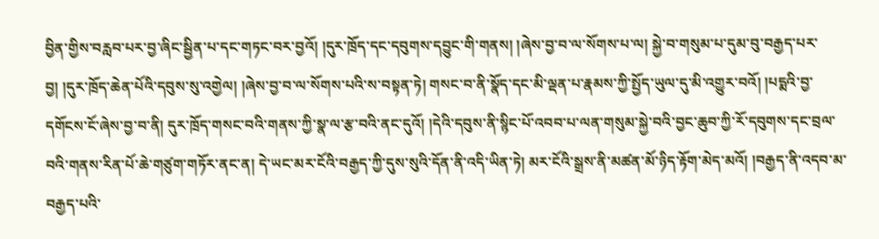བྱིན་གྱིས་བརླབ་པར་བྱ་ཞིང་སྦྱིན་པ་དང་གཏང་བར་བྱའོ། །དུར་ཁྲོད་དང་དབུགས་དབྱུང་གི་གནས། །ཞེས་བྱ་བ་ལ་སོགས་པ་ལ། སྐྱེ་བ་གསུམ་པ་དུམ་བུ་བརྒྱད་པར་བྱ། །དུར་ཁྲོད་ཆེན་པོའི་དབུས་སུ་འགྱེལ། །ཞེས་བྱ་བ་ལ་སོགས་པའི་ས་བསྟན་ཏེ། གསང་བ་ནི་སྣོད་དང་མི་ལྡན་པ་རྣམས་ཀྱི་སྤྱོད་ཡུལ་དུ་མི་འགྱུར་བའོ། །པདྨའི་བྱ་དགོངས་ངོ་ཞེས་བྱ་བ་ནི། དུར་ཁྲོད་གསང་བའི་གནས་ཀྱི་སྣ་ལ་རྩ་བའི་ནང་དུའོ། །དེའི་དབུས་ནི་སྙིང་པོ་འབབ་པ་ལན་གསུམ་སྐྱེ་བའི་བྱང་ཆུབ་ཀྱི་རོ་དབུགས་དང་བྲལ་བའི་གནས་རིན་པོ་ཆེ་གཙུག་གཏོར་ནང་ན། དེ་ཡང་མར་ངོའི་བརྒྱད་ཀྱི་དུས་སུའི་དོན་ནི་འདི་ཡིན་ཏེ། མར་ངོའི་སྒྲས་ནི་མཚན་མོ་ཉིད་རྟོག་མེད་མའོ། །བརྒྱད་ནི་འདབ་མ་བརྒྱད་པའི་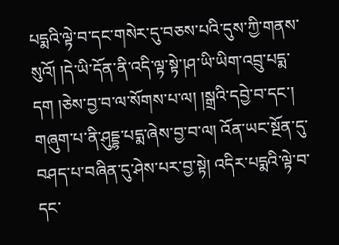པདྨའི་ལྟེ་བ་དང་གསེར་དུ་བཅས་པའི་དུས་ཀྱི་གནས་སུའོ། །དེ་ཡི་དོན་ནི་འདི་ལྟ་སྟེ་།ཤ་ཡི་ཡིག་འབྲུ་པདྨ་དག །ཅེས་བྱ་བ་ལ་སོགས་པ་ལ། །སྒྲའི་དབྱེ་བ་དང་། གཞུག་པ་ནི་ཤུདྡྷ་པདྨ་ཞེས་བྱ་བ་ལ། འོན་ཡང་སྔོན་དུ་བཤད་པ་བཞིན་དུ་ཤེས་པར་བྱ་སྟེ། འདིར་པདྨའི་ལྟེ་བ་དང་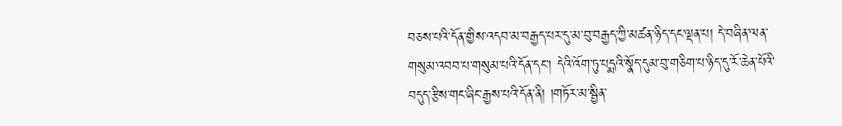བཅས་པའི་དོན་གྱིས་འདབ་མ་བརྒྱད་པར་དུ་མ་བུ་བརྒྱད་ཀྱི་མཚན་ཉིད་དང་ལྡན་པ། དེ་བཞིན་ལན་གསུམ་འབབ་པ་གསུམ་པའི་དོན་དང་། དེའི་འོག་ཏུ་པདྨའི་སྣོད་དུམ་བུ་གཅིག་པ་ཉིད་དུ་རོ་ཆེན་པོའི་བདུད་རྩིས་གང་ཞིང་རྒྱས་པའི་དོན་ནི། །གཏོར་མ་སྦྱིན་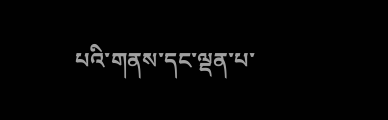པའི་གནས་དང་ལྡན་པ་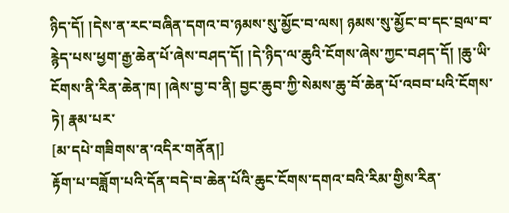ཉིད་དོ། །དེས་ན་རང་བཞིན་དགའ་བ་ཉམས་སུ་མྱོང་བ་ལས། ཉམས་སུ་མྱོང་བ་དང་བྲལ་བ་རྙེད་པས་ཕྱག་རྒྱ་ཆེན་པོ་ཞེས་བཤད་དོ། །དེ་ཉིད་ལ་ཆུའི་ངོགས་ཞེས་ཀྱང་བཤད་དོ། །ཆུ་ཡི་ངོགས་ནི་རིན་ཆེན་ཁ། །ཞེས་བྱ་བ་ནི། བྱང་ཆུབ་ཀྱི་སེམས་ཆུ་བོ་ཆེན་པོ་འབབ་པའི་ངོགས་ཏེ། རྣམ་པར་
[མ་དཔེ་གཟིགས་ན་འདིར་གནོན།]
རྟོག་པ་བཟློག་པའི་དོན་བདེ་བ་ཆེན་པོའི་ཆུང་ངོགས་དགའ་བའི་རིམ་གྱིས་རིན་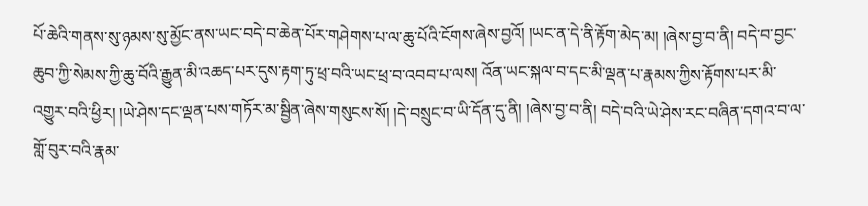པོ་ཆེའི་གནས་སུ་ཉམས་སུ་མྱོང་ནས་ཡང་བདེ་བ་ཆེན་པོར་གཤེགས་པ་ལ་ཆུ་པོའི་ངོགས་ཞེས་བྱའོ། །ཡང་ན་དེ་ནི་རྟོག་མེད་མ། །ཞེས་བྱ་བ་ནི། བདེ་བ་བྱང་ཆུབ་ཀྱི་སེམས་ཀྱི་ཆུ་བོའི་རྒྱུན་མི་འཆད་པར་དུས་རྟག་ཏུ་ཕྲ་བའི་ཡང་ཕྲ་བ་འབབ་པ་ལས། འོན་ཡང་སྐལ་བ་དང་མི་ལྡན་པ་རྣམས་ཀྱིས་རྟོགས་པར་མི་འགྱུར་བའི་ཕྱིར། །ཡེ་ཤེས་དང་ལྡན་པས་གཏོར་མ་སྦྱིན་ཞེས་གསུངས་སོ། །དེ་བསྲུང་བ་ཡི་དོན་དུ་ནི། །ཞེས་བྱ་བ་ནི། བདེ་བའི་ཡེ་ཤེས་རང་བཞིན་དགའ་བ་ལ་གློ་བུར་བའི་རྣམ་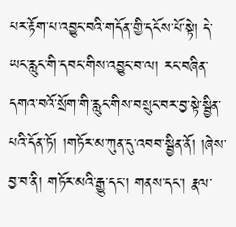པར་རྟོག་པ་འབྱུང་བའི་གདོན་གྱི་དངོས་པོ་སྟེ། དེ་ཡང་རླུང་གི་དབང་གིས་འབྱུང་བ་ལ། རང་བཞིན་དགའ་བའོ་སྲོག་གི་རླུང་གིས་བསྲུང་བར་བྱ་སྟེ་སྦྱིན་པའི་དོན་ཏོ། །གཏོར་མ་ཀུན་དུ་འབབ་སྦྱིན་ནོ། །ཞེས་བྱ་བ་ནི། གཏོར་མའི་རྒྱུ་དང་། གནས་དང་། རྣལ་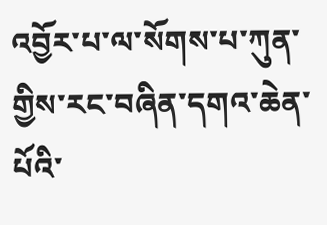འབྱོར་པ་ལ་སོགས་པ་ཀུན་གྱིས་རང་བཞིན་དགའ་ཆེན་པོའི་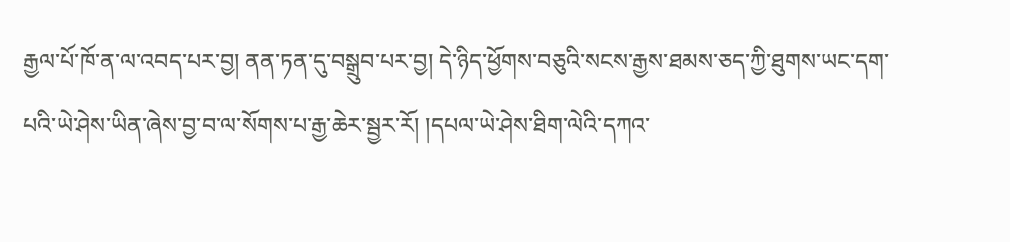རྒྱལ་པོ་ཁོ་ན་ལ་འབད་པར་བྱ། ནན་ཏན་དུ་བསྒྲུབ་པར་བྱ། དེ་ཉིད་ཕྱོགས་བཅུའི་སངས་རྒྱས་ཐམས་ཅད་ཀྱི་ཐུགས་ཡང་དག་པའི་ཡེ་ཤེས་ཡིན་ཞེས་བྱ་བ་ལ་སོགས་པ་རྒྱ་ཆེར་སྦྱར་རོ། །དཔལ་ཡེ་ཤེས་ཐིག་ལེའི་དཀའ་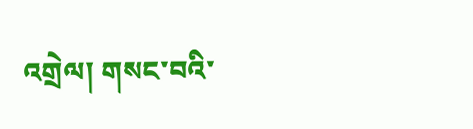འགྲེལ། གསང་བའི་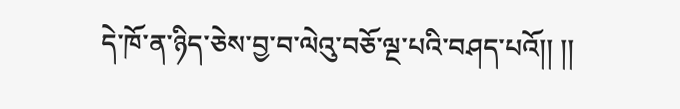དེ་ཁོ་ན་ཉིད་ཅེས་བྱ་བ་ལེའུ་བཅོ་ལྔ་པའི་བཤད་པའོ།། །།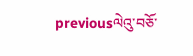previousལེའུ་བཅོ་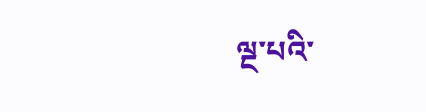ལྔ་པའི་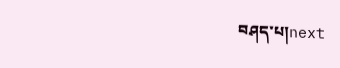བཤད་པ།next